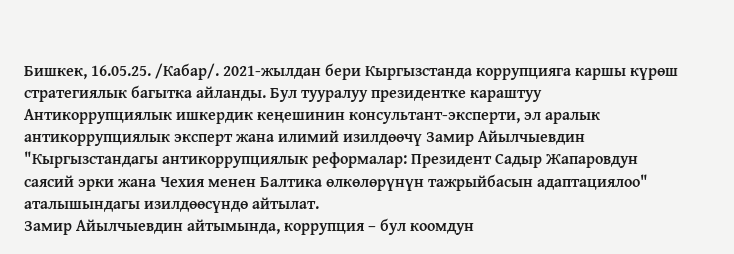Бишкек, 16.05.25. /Кабар/. 2021-жылдан бери Кыргызстанда коррупцияга каршы күрөш стратегиялык багытка айланды. Бул тууралуу президентке караштуу Антикоррупциялык ишкердик кеңешинин консультант-эксперти, эл аралык антикоррупциялык эксперт жана илимий изилдөөчү Замир Айылчыевдин "Кыргызстандагы антикоррупциялык реформалар: Президент Садыр Жапаровдун саясий эрки жана Чехия менен Балтика өлкөлөрүнүн тажрыйбасын адаптациялоо" аталышындагы изилдөөсүндө айтылат.
Замир Айылчыевдин айтымында, коррупция – бул коомдун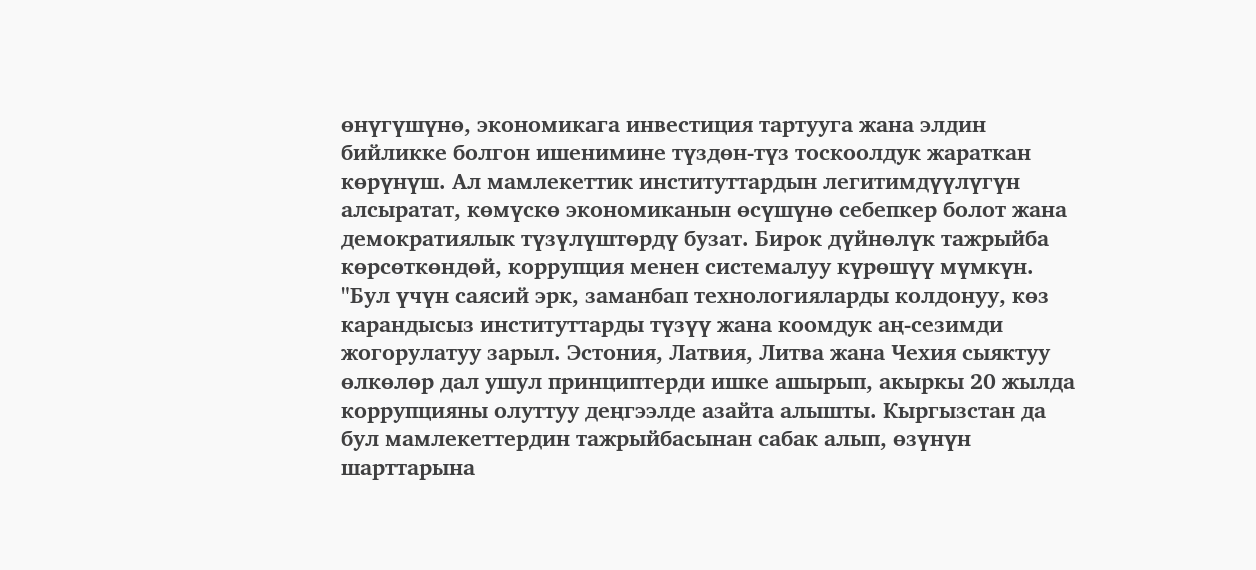өнүгүшүнө, экономикага инвестиция тартууга жана элдин бийликке болгон ишенимине түздөн-түз тоскоолдук жараткан көрүнүш. Ал мамлекеттик институттардын легитимдүүлүгүн алсыратат, көмүскө экономиканын өсүшүнө себепкер болот жана демократиялык түзүлүштөрдү бузат. Бирок дүйнөлүк тажрыйба көрсөткөндөй, коррупция менен системалуу күрөшүү мүмкүн.
"Бул үчүн саясий эрк, заманбап технологияларды колдонуу, көз карандысыз институттарды түзүү жана коомдук аң-сезимди жогорулатуу зарыл. Эстония, Латвия, Литва жана Чехия сыяктуу өлкөлөр дал ушул принциптерди ишке ашырып, акыркы 20 жылда коррупцияны олуттуу деңгээлде азайта алышты. Кыргызстан да бул мамлекеттердин тажрыйбасынан сабак алып, өзүнүн шарттарына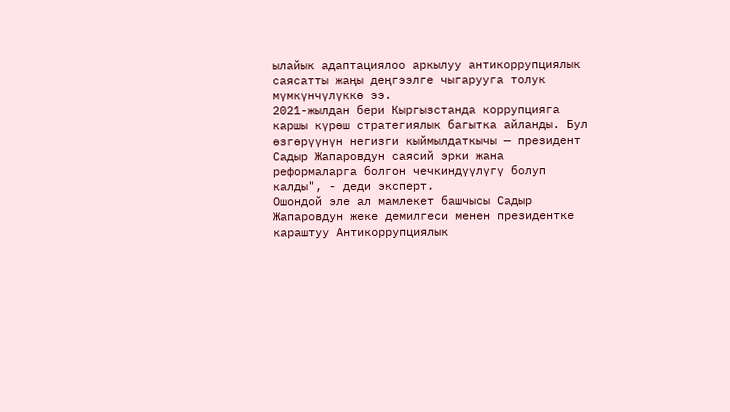ылайык адаптациялоо аркылуу антикоррупциялык саясатты жаңы деңгээлге чыгарууга толук мүмкүнчүлүккө ээ.
2021-жылдан бери Кыргызстанда коррупцияга каршы күрөш стратегиялык багытка айланды. Бул өзгөрүүнүн негизги кыймылдаткычы — президент Садыр Жапаровдун саясий эрки жана реформаларга болгон чечкиндүүлүгү болуп калды", - деди эксперт.
Ошондой эле ал мамлекет башчысы Садыр Жапаровдун жеке демилгеси менен президентке караштуу Антикоррупциялык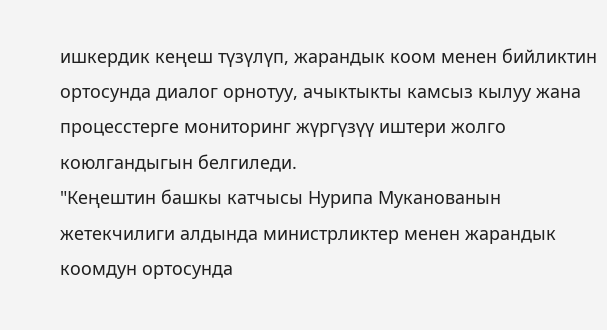ишкердик кеңеш түзүлүп, жарандык коом менен бийликтин ортосунда диалог орнотуу, ачыктыкты камсыз кылуу жана процесстерге мониторинг жүргүзүү иштери жолго коюлгандыгын белгиледи.
"Кеңештин башкы катчысы Нурипа Муканованын жетекчилиги алдында министрликтер менен жарандык коомдун ортосунда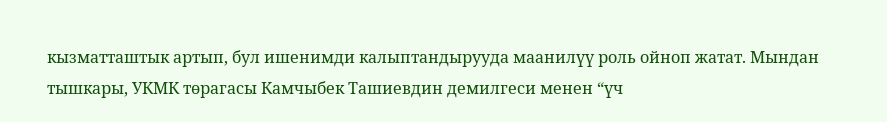кызматташтык артып, бул ишенимди калыптандырууда маанилүү роль ойноп жатат. Мындан тышкары, УКМК төрагасы Камчыбек Ташиевдин демилгеси менен “үч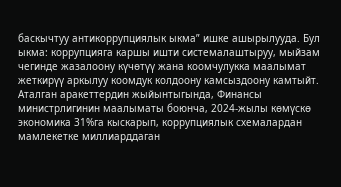баскычтуу антикоррупциялык ыкма” ишке ашырылууда. Бул ыкма: коррупцияга каршы ишти системалаштыруу, мыйзам чегинде жазалоону күчөтүү жана коомчулукка маалымат жеткирүү аркылуу коомдук колдоону камсыздоону камтыйт. Аталган аракеттердин жыйынтыгында, Финансы министрлигинин маалыматы боюнча, 2024-жылы көмүскө экономика 31%га кыскарып, коррупциялык схемалардан мамлекетке миллиарддаган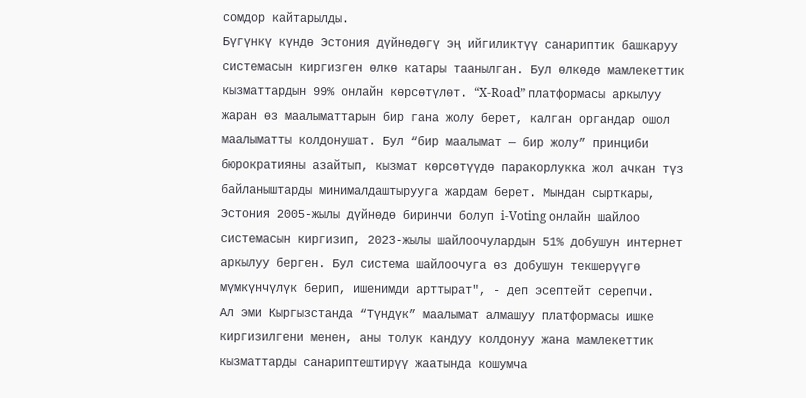сомдор кайтарылды.
Бүгүнкү күндө Эстония дүйнөдөгү эң ийгиликтүү санариптик башкаруу системасын киргизген өлкө катары таанылган. Бул өлкөдө мамлекеттик кызматтардын 99% онлайн көрсөтүлөт. “X-Road” платформасы аркылуу жаран өз маалыматтарын бир гана жолу берет, калган органдар ошол маалыматты колдонушат. Бул “бир маалымат — бир жолу” принциби бюрократияны азайтып, кызмат көрсөтүүдө паракорлукка жол ачкан түз байланыштарды минималдаштырууга жардам берет. Мындан сырткары, Эстония 2005-жылы дүйнөдө биринчи болуп i-Voting онлайн шайлоо системасын киргизип, 2023-жылы шайлоочулардын 51% добушун интернет аркылуу берген. Бул система шайлоочуга өз добушун текшерүүгө мүмкүнчүлүк берип, ишенимди арттырат", - деп эсептейт серепчи.
Ал эми Кыргызстанда “Түндүк” маалымат алмашуу платформасы ишке киргизилгени менен, аны толук кандуу колдонуу жана мамлекеттик кызматтарды санариптештирүү жаатында кошумча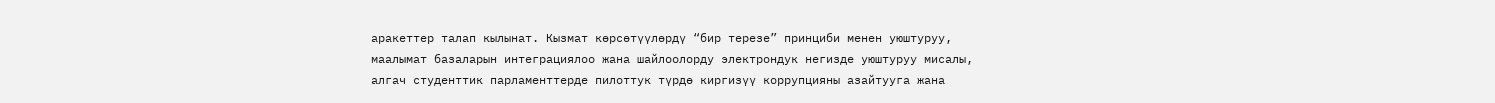аракеттер талап кылынат. Кызмат көрсөтүүлөрдү “бир терезе” принциби менен уюштуруу, маалымат базаларын интеграциялоо жана шайлоолорду электрондук негизде уюштуруу мисалы, алгач студенттик парламенттерде пилоттук түрдө киргизүү коррупцияны азайтууга жана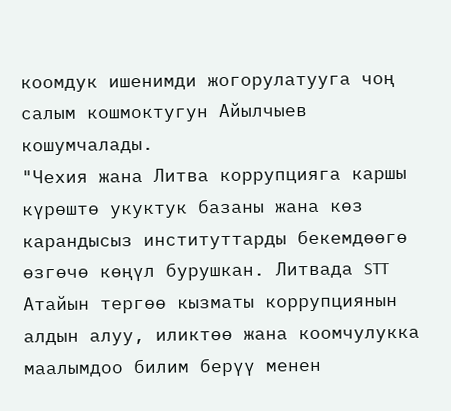коомдук ишенимди жогорулатууга чоң салым кошмоктугун Айылчыев кошумчалады.
"Чехия жана Литва коррупцияга каршы күрөштө укуктук базаны жана көз карандысыз институттарды бекемдөөгө өзгөчө көңүл бурушкан. Литвада STT Атайын тергөө кызматы коррупциянын алдын алуу, иликтөө жана коомчулукка маалымдоо билим берүү менен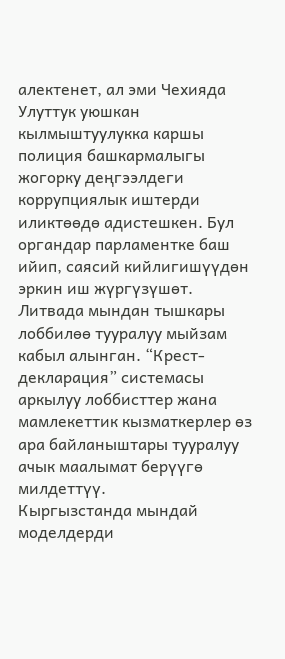алектенет, ал эми Чехияда Улуттук уюшкан кылмыштуулукка каршы полиция башкармалыгы жогорку деңгээлдеги коррупциялык иштерди иликтөөдө адистешкен. Бул органдар парламентке баш ийип, саясий кийлигишүүдөн эркин иш жүргүзүшөт. Литвада мындан тышкары лоббилөө тууралуу мыйзам кабыл алынган. “Крест-декларация” системасы аркылуу лоббисттер жана мамлекеттик кызматкерлер өз ара байланыштары тууралуу ачык маалымат берүүгө милдеттүү.
Кыргызстанда мындай моделдерди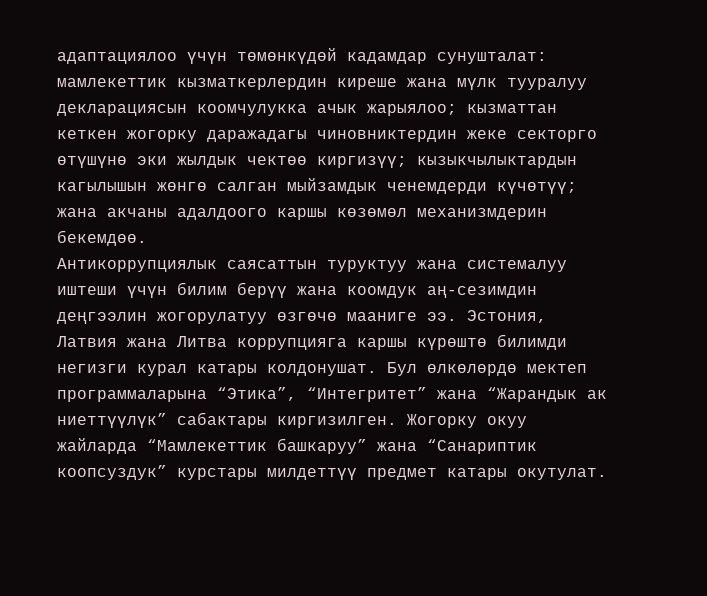адаптациялоо үчүн төмөнкүдөй кадамдар сунушталат: мамлекеттик кызматкерлердин киреше жана мүлк тууралуу декларациясын коомчулукка ачык жарыялоо; кызматтан кеткен жогорку даражадагы чиновниктердин жеке секторго өтүшүнө эки жылдык чектөө киргизүү; кызыкчылыктардын кагылышын жөнгө салган мыйзамдык ченемдерди күчөтүү; жана акчаны адалдоого каршы көзөмөл механизмдерин бекемдөө.
Антикоррупциялык саясаттын туруктуу жана системалуу иштеши үчүн билим берүү жана коомдук аң-сезимдин деңгээлин жогорулатуу өзгөчө мааниге ээ. Эстония, Латвия жана Литва коррупцияга каршы күрөштө билимди негизги курал катары колдонушат. Бул өлкөлөрдө мектеп программаларына “Этика”, “Интегритет” жана “Жарандык ак ниеттүүлүк” сабактары киргизилген. Жогорку окуу жайларда “Мамлекеттик башкаруу” жана “Санариптик коопсуздук” курстары милдеттүү предмет катары окутулат.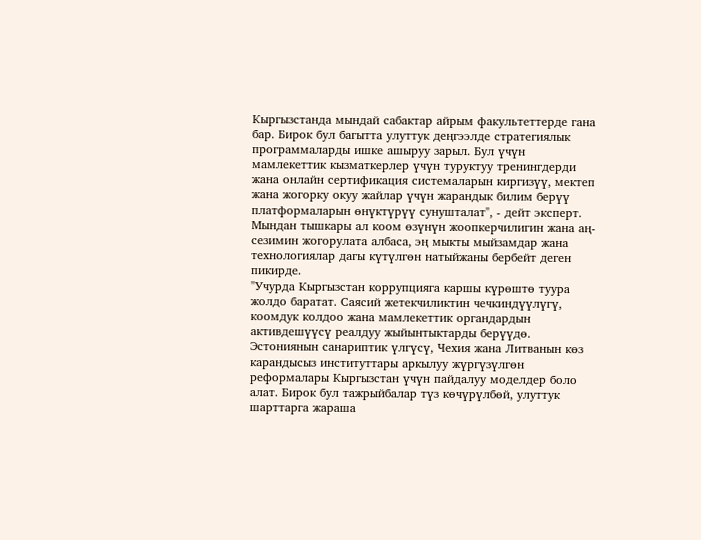Кыргызстанда мындай сабактар айрым факультеттерде гана бар. Бирок бул багытта улуттук деңгээлде стратегиялык программаларды ишке ашыруу зарыл. Бул үчүн мамлекеттик кызматкерлер үчүн туруктуу тренингдерди жана онлайн сертификация системаларын киргизүү, мектеп жана жогорку окуу жайлар үчүн жарандык билим берүү платформаларын өнүктүрүү сунушталат", - дейт эксперт.
Мындан тышкары ал коом өзүнүн жоопкерчилигин жана аң-сезимин жогорулата албаса, эң мыкты мыйзамдар жана технологиялар дагы күтүлгөн натыйжаны бербейт деген пикирде.
"Учурда Кыргызстан коррупцияга каршы күрөштө туура жолдо баратат. Саясий жетекчиликтин чечкиндүүлүгү, коомдук колдоо жана мамлекеттик органдардын активдешүүсү реалдуу жыйынтыктарды берүүдө. Эстониянын санариптик үлгүсү, Чехия жана Литванын көз карандысыз институттары аркылуу жүргүзүлгөн реформалары Кыргызстан үчүн пайдалуу моделдер боло алат. Бирок бул тажрыйбалар түз көчүрүлбөй, улуттук шарттарга жараша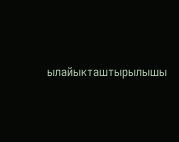ылайыкташтырылышы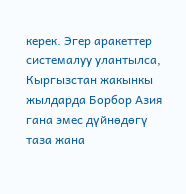керек. Эгер аракеттер системалуу улантылса, Кыргызстан жакынкы жылдарда Борбор Азия гана эмес дүйнөдөгү таза жана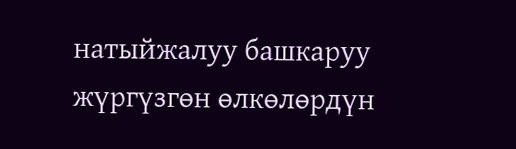натыйжалуу башкаруу жүргүзгөн өлкөлөрдүн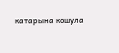катарына кошула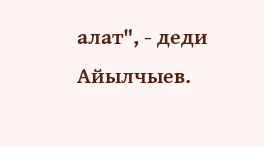алат", - деди Айылчыев.